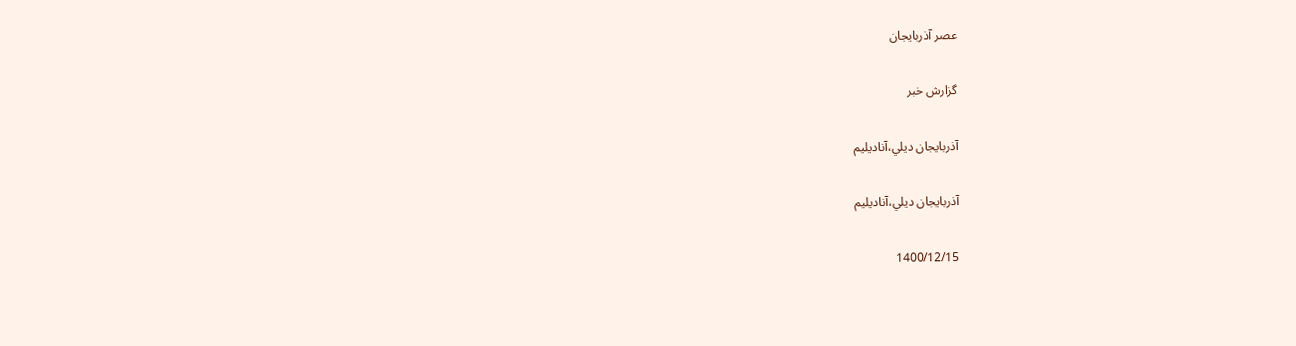عصر آذربایجان

گزارش خبر

آذربايجان ديلي،آناديليم

آذربايجان ديلي،آناديليم

1400/12/15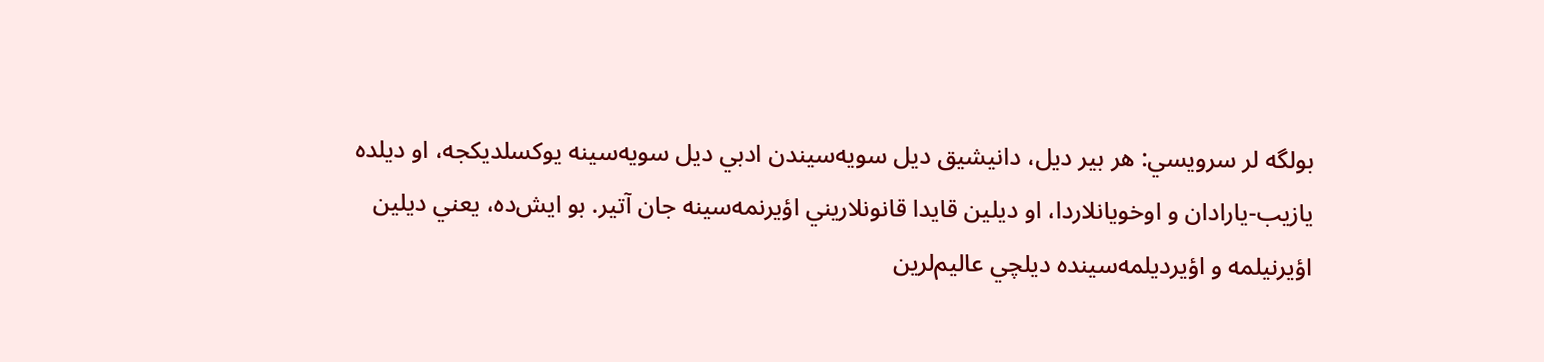بولگه لر سرويسي: هر بير ديل، دانيشيق ديل سويه‌سيندن ادبي ديل سويه‌سينه يوکسلديکجه، او ديلده يازيب-يارادان و اوخويانلاردا، او ديلين قايدا قانونلاريني اؤيرنمه‌سينه جان آتير. بو ايش‌ده، يعني ديلين اؤيرنيلمه و اؤيرديلمه‌سينده ديلچي عاليم‌لرين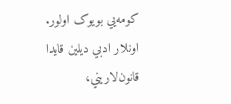کومه‌يي بويوک اولور. اونلار ادبي ديلين قايدا قانون‌لاريني،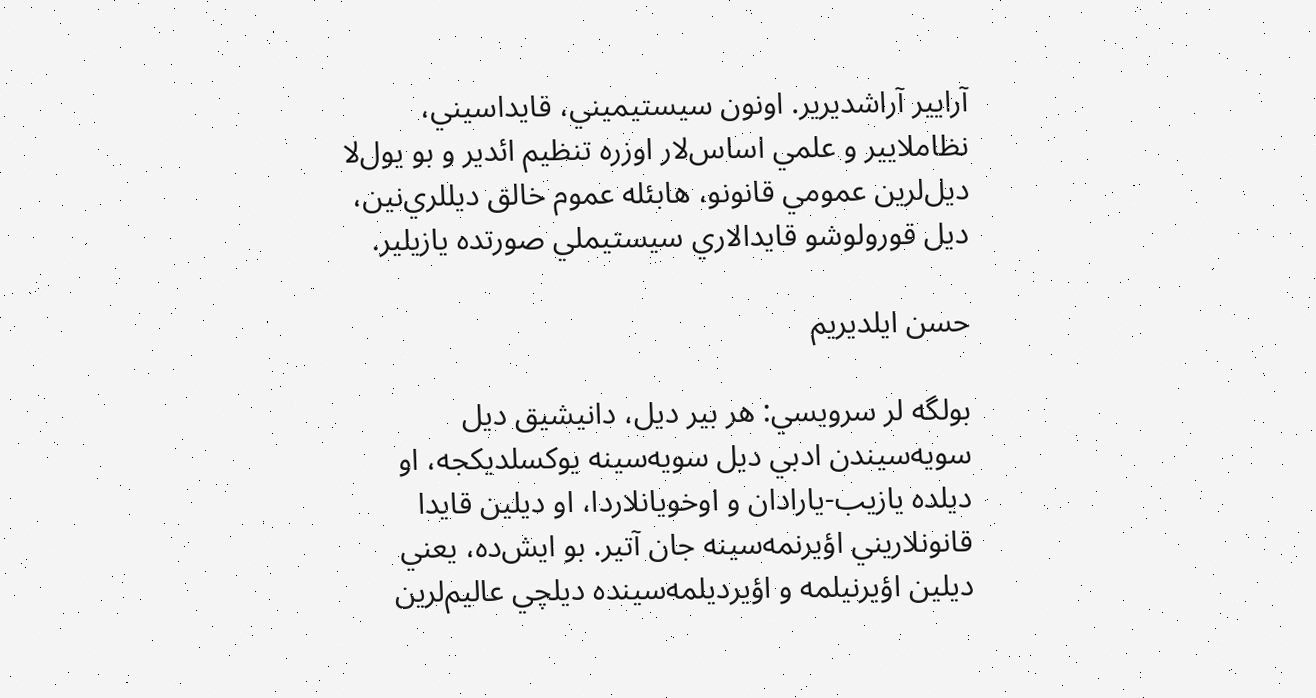آرايير آراشديرير. اونون سيستيميني، قايداسيني، نظاملايير و علمي اساس‌لار اوزره تنظيم ائدير و بو يول‌لا ديل‌لرين عمومي قانونو، هابئله عموم خالق ديللري‌نين، ديل قورولوشو قايدالاري سيستيملي صورتده يازيلير.

حسن ايلديريم

بولگه لر سرويسي: هر بير ديل، دانيشيق ديل سويه‌سيندن ادبي ديل سويه‌سينه يوکسلديکجه، او ديلده يازيب-يارادان و اوخويانلاردا، او ديلين قايدا قانونلاريني اؤيرنمه‌سينه جان آتير. بو ايش‌ده، يعني ديلين اؤيرنيلمه و اؤيرديلمه‌سينده ديلچي عاليم‌لرين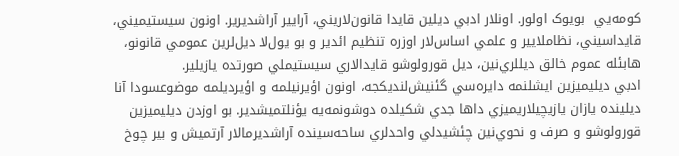کومه‌يي  بويوک اولور. اونلار ادبي ديلين قايدا قانون‌لاريني، آرايير آراشديرير. اونون سيستيميني، قايداسيني، نظاملايير و علمي اساس‌لار اوزره تنظيم ائدير و بو يول‌لا ديل‌لرين عمومي قانونو، هابئله عموم خالق ديللري‌نين، ديل قورولوشو قايدالاري سيستيملي صورتده يازيلير.
ادبي ديليميزين ايشلنمه دايره‌سي گئنيش‌لنديکجه، اونون اؤيرنيلمه و اؤيرديلمه موضوعسودا آنا ديلينده يازان يازيچيلاريميزي داها جدي شکيلده دوشونمه‌يه يؤنلتميشدير. بو اوزدن ديليميزين قورولوشو و صرف و نحوي‌نين چئشيدلي واحدلري ساحه‌سينده آراشديرمالار آرتميش و بير چوخ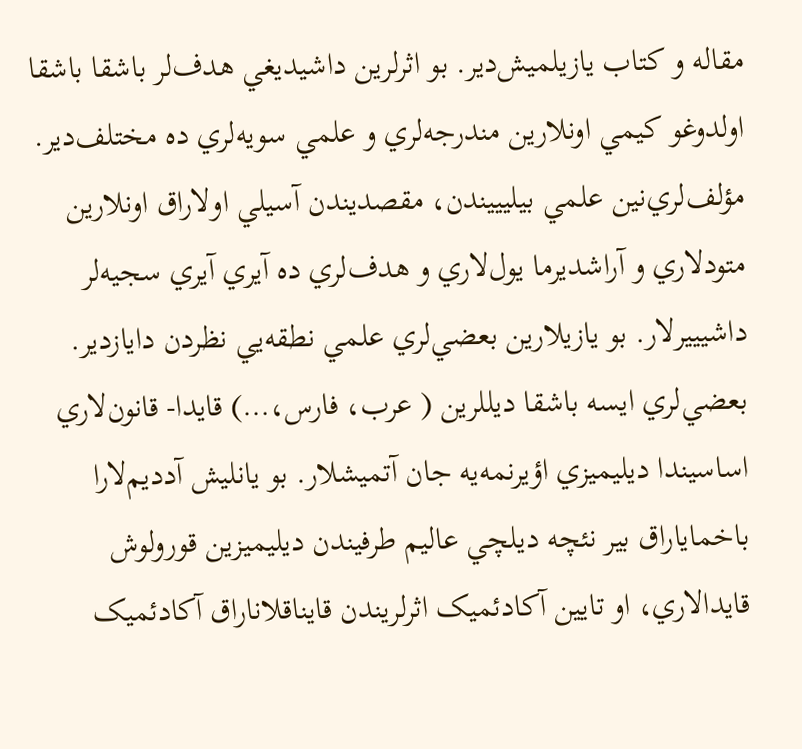مقاله و کتاب يازيلميش‌دير. بو اثرلرين داشيديغي هدف‌لر باشقا باشقا  اولدوغو کيمي اونلارين مندرجه‌لري و علمي سويه‌لري ده مختلف‌دير. مؤلف‌لري‌نين علمي بيليييندن، مقصديندن آسيلي اولاراق اونلارين متودلاري و آراشديرما يول‌لاري و هدف‌لري ده آيري آيري سجيه‌لر داشيييرلار. بو يازيلارين بعضي‌لري علمي نطقه‌يي نظردن دايازدير. بعضي‌لري ايسه باشقا ديللرين ( عرب، فارس،…) قايدا- قانون‌لاري اساسيندا ديليميزي اؤيرنمه‌يه جان آتميشلار. بو يانليش آدديم‌لارا باخماياراق بير نئچه ديلچي عاليم طرفيندن ديليميزين قورولوش قايدالاري، او تايين آکادئميک اثرلريندن قايناقلاناراق آکادئميک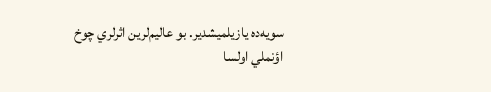سويه‌ده يازيلميشدير. بو عاليم‌لرين اثرلري چوخ اؤنملي اولسا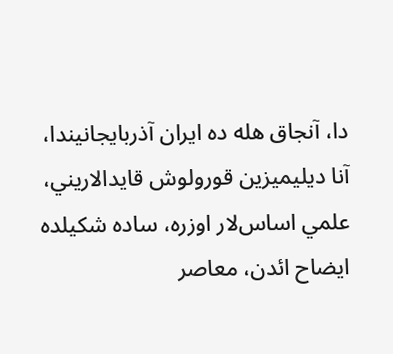دا، آنجاق هله ده ايران آذربايجانيندا، آنا ديليميزين قورولوش قايدالاريني، علمي اساس‌لار اوزره، ساده شکيلده ايضاح ائدن، معاصر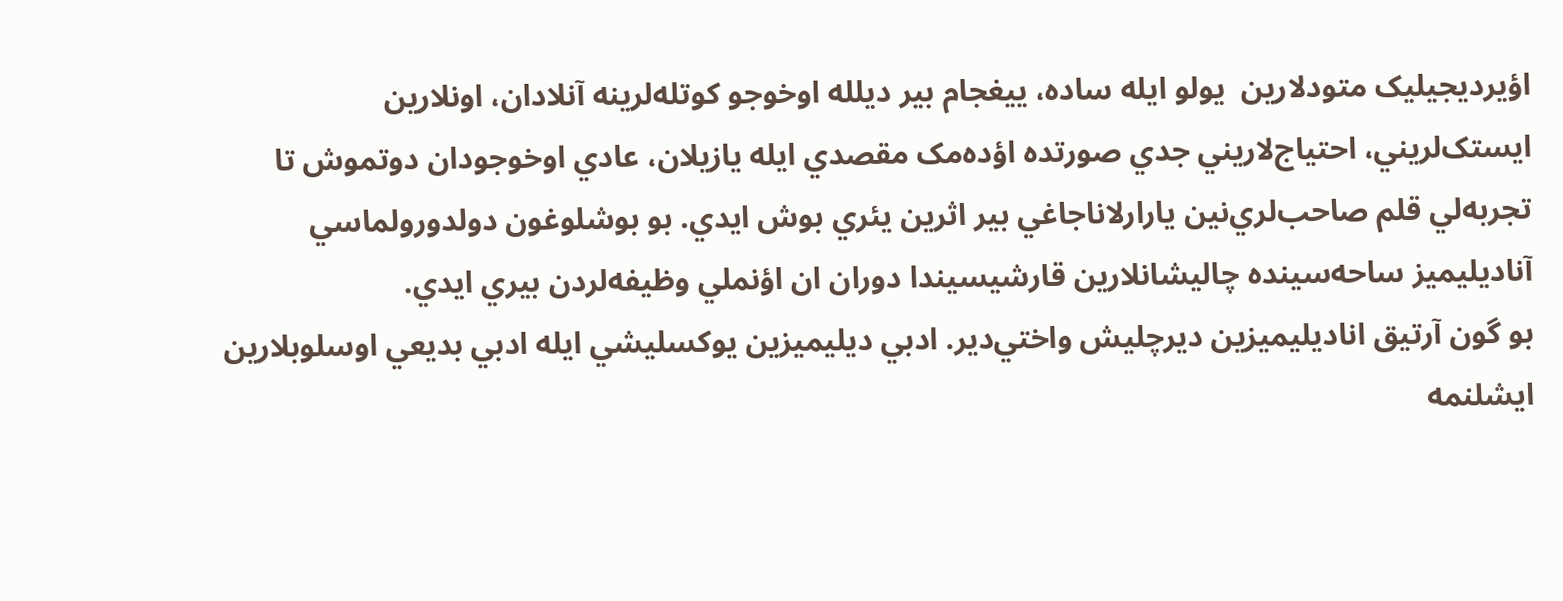اؤيرديجيليک متودلارين  يولو ايله ساده، ييغجام بير ديلله اوخوجو کوتله‌لرينه آنلادان، اونلارين  ايستک‌لريني، احتياج‌لاريني جدي صورتده اؤده‌مک مقصدي ايله يازيلان، عادي اوخوجودان دوتموش تا تجربه‌لي قلم صاحب‌لري‌نين يارارلاناجاغي بير اثرين يئري بوش ايدي. بو بوشلوغون دولدورولماسي آناديليميز ساحه‌سينده چاليشانلارين قارشيسيندا دوران ان اؤنملي وظيفه‌لردن بيري ايدي.
بو گون آرتيق اناديليميزين ديرچليش واختي‌دير. ادبي ديليميزين يوکسليشي ايله ادبي بديعي اوسلوبلارين ايشلنمه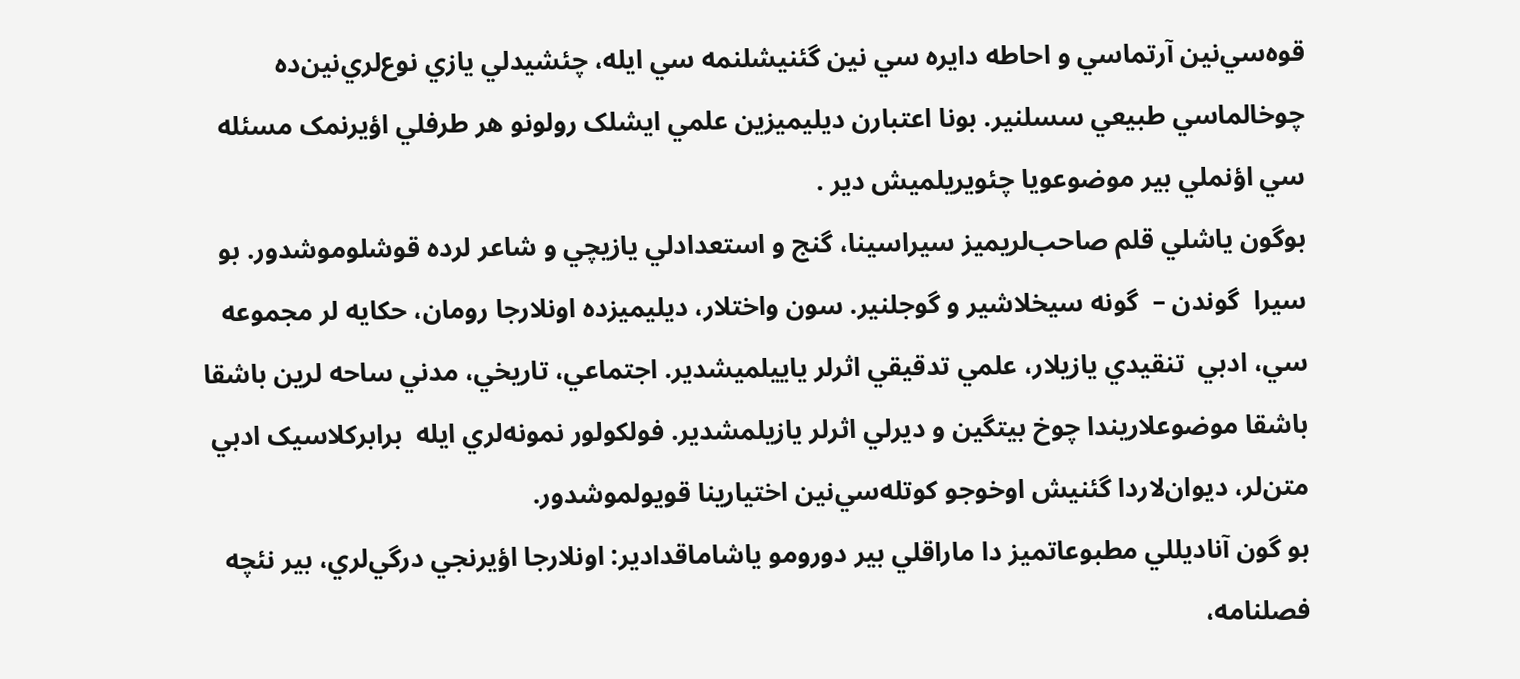قوه‌سي‌نين آرتماسي و احاطه دايره سي نين گئنيشلنمه سي ايله، چئشيدلي يازي نوع‌لري‌نين‌ده چوخالماسي طبيعي سسلنير. بونا اعتبارن ديليميزين علمي ايشلک رولونو هر طرفلي اؤيرنمک مسئله سي اؤنملي بير موضوعويا چئويريلميش دير .
بوگون ياشلي قلم صاحب‌لريميز سيراسينا، گنج و استعدادلي يازيچي و شاعر لرده قوشلوموشدور. بو سيرا  گوندن –  گونه سيخلاشير و گوجلنير. سون واختلار، ديليميزده اونلارجا رومان، حکايه لر مجموعه سي، ادبي  تنقيدي يازيلار، علمي تدقيقي اثرلر ياييلميشدير. اجتماعي، تاريخي، مدني ساحه لرين باشقا باشقا موضوعلاريندا چوخ بيتگين و ديرلي اثرلر يازيلمشدير. فولکولور نمونه‌لري ايله  برابرکلاسيک ادبي متن‌لر، ديوان‌لاردا گئنيش اوخوجو کوتله‌سي‌نين اختيارينا قويولموشدور.
بو گون آناديللي مطبوعاتميز دا ماراقلي بير دورومو ياشاماقدادير: اونلارجا اؤيرنجي درگي‌لري، بير نئچه فصلنامه،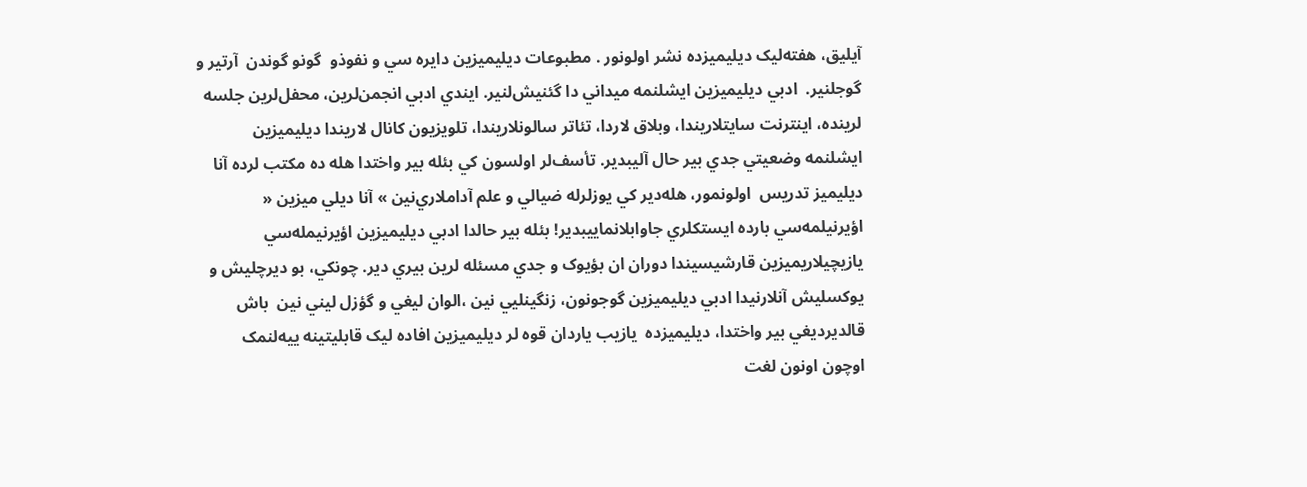آيليق، هفته‌ليک ديليميزده نشر اولونور . مطبوعات ديليميزين دايره سي و نفوذو  گونو گوندن  آرتير و گوجلنير.  ادبي ديليميزين ايشلنمه ميداني دا گئنيش‌لنير. ايندي ادبي انجمن‌لرين، محفل‌لرين جلسه لرينده، اينترنت سايتلاريندا، وبلاق لاردا، تئاتر سالونلاريندا، تلويزيون کانال لاريندا ديليميزين ايشلنمه وضعيتي جدي بير حال آليبدير. تأسف‌لر اولسون کي بئله بير واختدا هله ده مکتب لرده آنا ديليميز تدريس  اولونمور، هله‌دير کي يوزلرله ضيالي و علم آداملاري‌نين » آنا ديلي ميزين « اؤيرنيلمه‌سي بارده ايستکلري جاوابلانماييبدير! بئله بير حالدا ادبي ديليميزين اؤيرنيمله‌سي يازيچيلاريميزين قارشيسيندا دوران ان بؤيوک و جدي مسئله لرين بيري دير. چونکي، بو ديرچليش و يوکسليش آنلارنيدا ادبي ديليميزين گوجونون، زنگينليي نين ،الوان ليغي و گؤزل ليني نين  باش قالديرديغي بير واختدا، ديليميزده  يازيب ياردان قوه لر ديليميزين افاده ليک قابليتينه ييه‌لنمک اوچون اونون لغت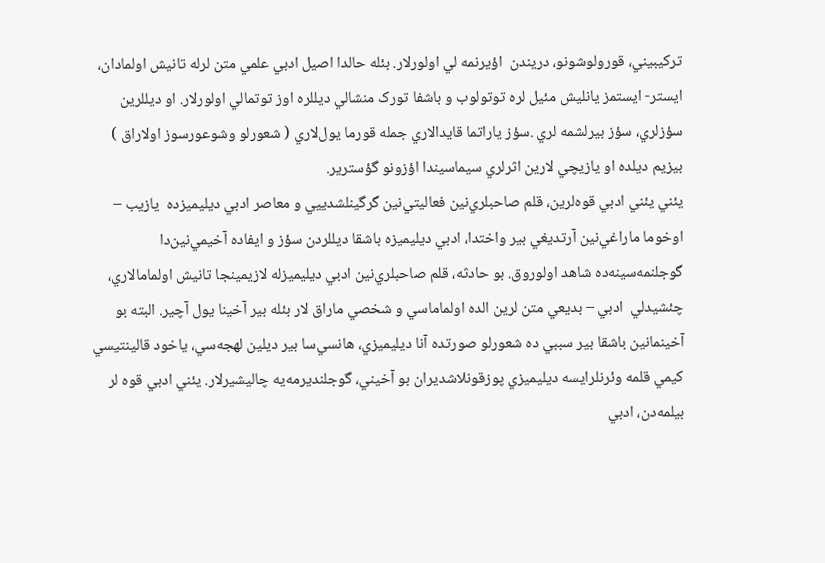ترکيبيني، قورولوشونو، دريندن  اؤيرنمه لي اولورلار. بئله حالدا اصيل ادبي علمي متن لرله تانيش اولمادان، ايستر- ايستمز يانليش مئيل لره توتولوب و باشفا تورک منشالي ديللره اوز توتمالي اولورلار. او ديللرين سؤزلري، سؤز بيرلشمه لري .سؤز ياراتما قايدالاري جمله قورما يول‌لاري ( شعورلو وشوعورسوز اولاراق )  بيزيم ديلده او يازيچي لارين اثرلري سيماسيندا اؤزونو گؤسترير.
يئني يئني ادبي قوه‌لرين، قلم صاحبلري‌نين فعاليتي‌نين گرگينلشدييي و معاصر ادبي ديليميزده  يازيب – اوخوما ماراغي‌نين آرتديغي بير واختدا، ادبي ديليميزه باشقا ديللردن سؤز و ايفاده آخيمي‌نين‌دا گوجلنمه‌سينه‌ده شاهد اولوروق. بو حادثه، قلم صاحبلري‌نين ادبي ديليميزله لازيمينجا تانيش اولمامالاري، چئشيدلي  ادبي – بديعي متن لرين الده اولماماسي و شخصي ماراق لار بئله بير آخينا يول آچير. البته بو آخينمانين باشقا بير سببي ده شعورلو صورتده آنا ديليميزي، هانسي‌سا بير ديلين لهجه‌سي، ياخود قالينتيسي کيمي قلمه وئرنلرايسه ديليميزي پوزقونلاشديران بو آخيني، گوجلنديرمه‌يه چاليشيرلار. يئني ادبي قوه لر بيلمه‌دن، ادبي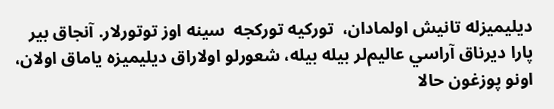ديليميزله تانيش اولمادان،  تورکيه تورکجه  سينه اوز توتورلار. آنجاق بير پارا ديرناق آراسي عاليم‌لر بيله بيله، شعورلو اولاراق ديليميزه ياماق اولان، اونو پوزغون حالا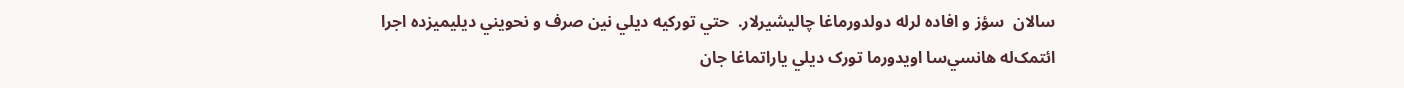سالان  سؤز و افاده لرله دولدورماغا چاليشيرلار.  حتي تورکيه ديلي نين صرف و نحويني ديليميزده اجرا ائتمک‌له هانسي‌سا اويدورما تورک ديلي ياراتماغا جان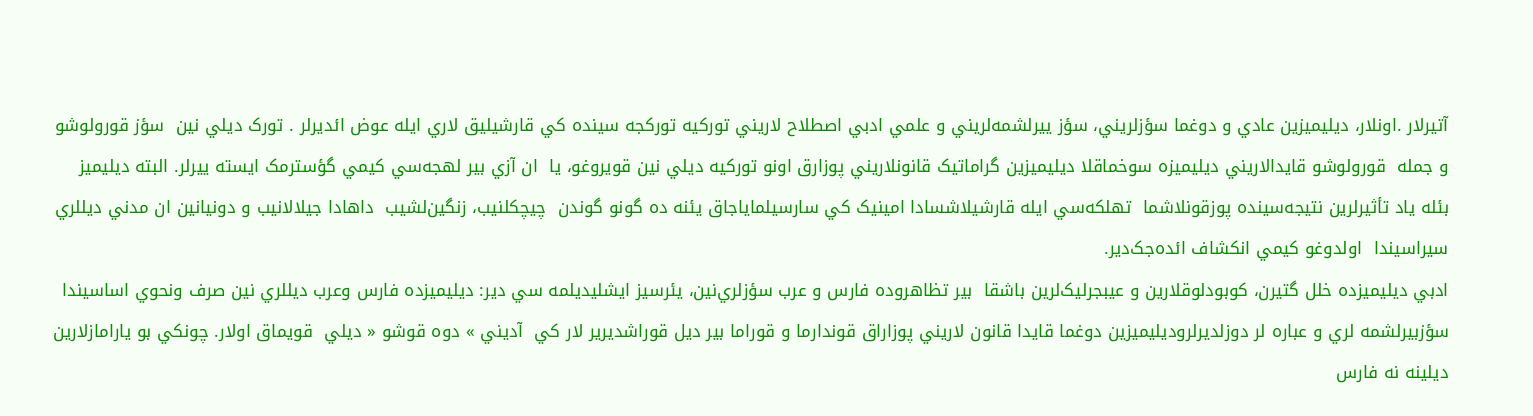آتيرلار .اونلار، ديليميزين عادي و دوغما سؤزلريني، سؤز ييرلشمه‌لريني و علمي ادبي اصطلاح لاريني تورکيه تورکجه سينده کي قارشيليق لاري ايله عوض ائديرلر . تورک ديلي نين  سؤز قورولوشو و جمله  قورولوشو قايدالاريني ديليميزه سوخماقلا ديليميزين گراماتيک قانونلاريني پوزارق اونو تورکيه ديلي نين قويروغو، يا  ان آزي بير لهجه‌سي کيمي گؤسترمک ايسته ييرلر. البته ديليميز بئله ياد تأثيرلرين نتيجه‌سينده پوزقونلاشما  تهلکه‌سي ايله قارشيلاشسادا امينيک کي سارسيلماياجاق يئنه ده گونو گوندن  چيچکلنيب، زنگين‌لشيب  داهادا جيلالانيب و دونيانين ان مدني ديللري سيراسيندا  اولدوغو کيمي انکشاف ائده‌جک‌دير.
ادبي ديليميزده خلل گتيرن، کوبودلوقلارين و عيبجرليک‌لرين باشقا  بير تظاهروده فارس و عرب سؤزلري‌نين، يئرسيز ايشليديلمه سي دير: ديليميزده فارس وعرب ديللري نين صرف ونحوي اساسيندا سؤزبيرلشمه لري و عباره لر دوزلديرلروديليميزين دوغما قايدا قانون لاريني پوزاراق قوندارما و قوراما بير ديل قوراشديرير لار کي  آديني » دوه قوشو « ديلي  قويماق اولار. چونکي بو يارامازلارين ديلينه نه فارس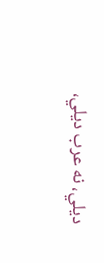ديلي، نه عرب ديلي،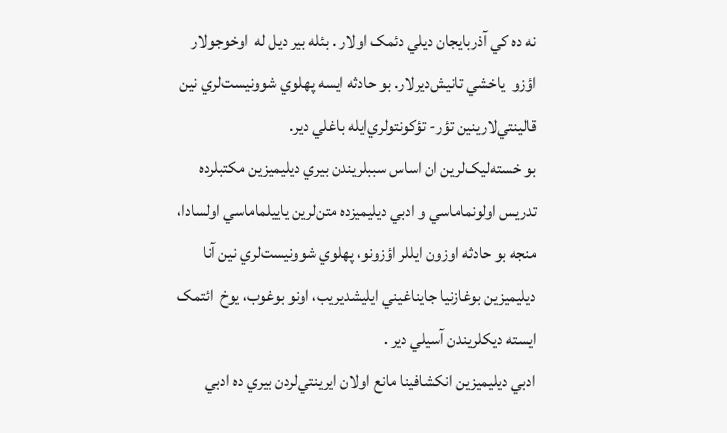نه ده کي آذربايجان ديلي دئمک اولار . بئله بير ديل له  اوخوجولار اؤزو  ياخشي تانيش‌ديرلار. بو حادثه ايسه پهلوي شوونيست‌لري نين قالينتي‌لارينين تؤر- تؤکونتو‌لري‌ايله باغلي دير.
بو خسته‌ليک‌لرين ان اساس سببلريندن بيري ديليميزين مکتبلرده تدريس اولونماماسي و ادبي ديليميزده متن‌لرين ياييلماماسي اولسادا، منجه بو حادثه اوزون ايللر اؤزونو، پهلوي شوونيست‌لري نين آنا ديليميزين بوغازنيا جايناغيني ايليشديريب، اونو بوغوب، يوخ  ائتمک ايسته ديکلريندن آسيلي دير .
ادبي ديليميزين انکشافينا مانع اولان ايرينتي‌لردن بيري ده ادبي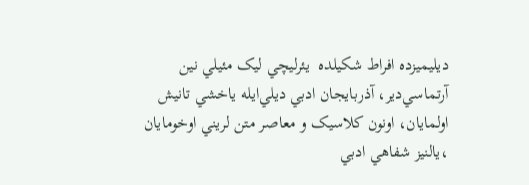ديليميزده افراط شکيلده  يئرليچي ليک مئيلي نين آرتماسي‌دير، آذربايجان ادبي ديلي‌ايله ياخشي تانيش اولمايان، اونون کلاسيک و معاصر متن لريني اوخومايان ،يالنيز شفاهي ادبي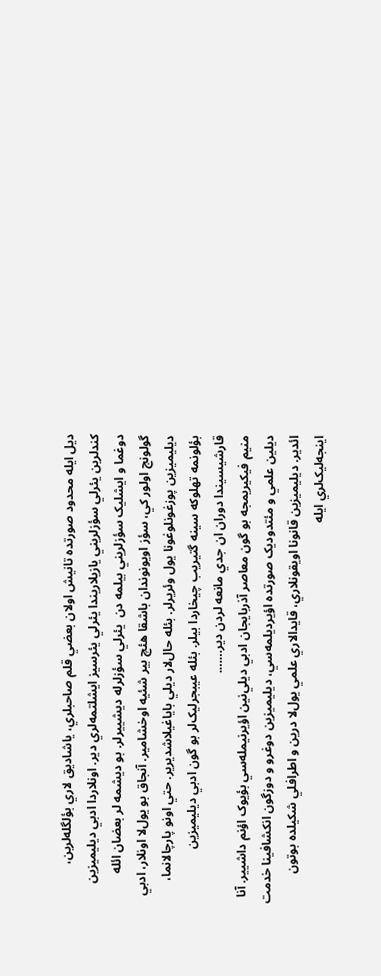ديل ايله محدود صورتده تانيش اولان بعضي قلم صاحبلري، ياشاديق لاري بؤلگله‌لرين، کندلرين يئرلي سؤزلريني يازيلاريندا يئرلي يئرسيز ايشلتمه‌لري دير. اونلاردا ادبي ديليميزين دوغما و ايشليک سؤزلريني بيلمه دن  يئرلي سؤزلرله ديشييرلر. بو ديشمه لر بعضان ائله  گولونج اولور کي، سؤز اويونوندان باشقا هئچ بير شئيه اوخشامير. آنجاق بو يول‌لا اونلار، ادبي ديليميزين پوزغونلوغونا يول وئريرلر. بئله حال‌لار ديلي باياغيلاشديرير. حتي اونو پارچالانما، بؤلونمه تهلوکه سينه گتيريب چيخاردا بيلر. بئله عيبجرليک‌لر بو گون ادبي ديليميزين قارشيسيندا دوران ان جدي مانعه لردن دير…….
منيم فيکيريمجه بو گون معاصر آذربايجان ادبي ديلي‌نين اؤيرنيمله‌سي بؤيوک اؤنم داشيير. آنا ديلين علمي و مئتدوديک صورتده اؤيرديلمه‌سي، ديليميزين دوغرو و دوزگون انکشافينا خدمت ائدير. ديليميزين قانونا اويقونلاري، قايدالاري علمي يول‌لا درين و اطرافلي شکيلده بوتون اينجه‌ليک‌لري ايله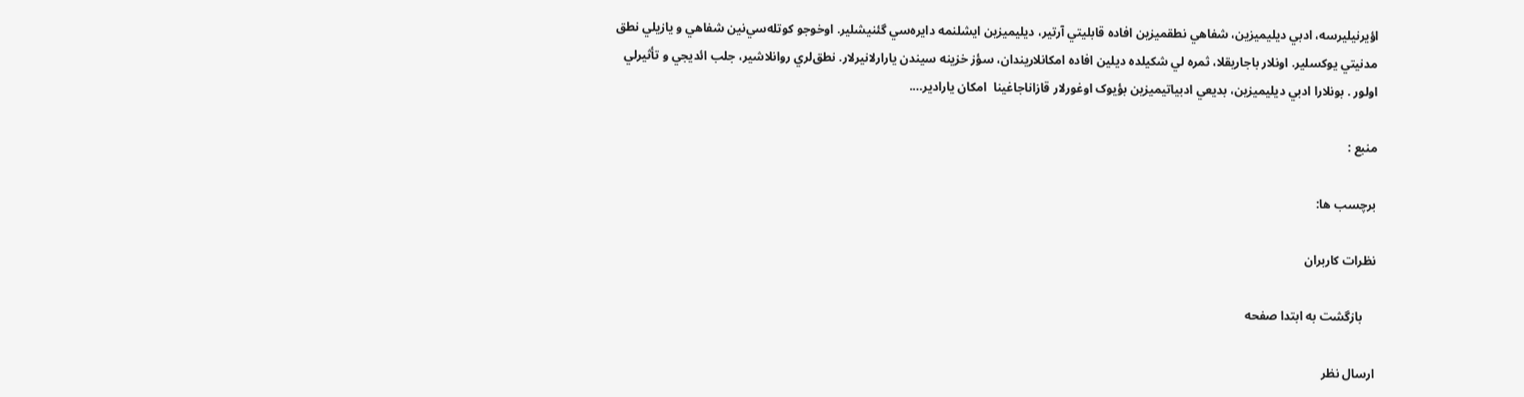اؤيرنيليرسه، ادبي ديليميزين، شفاهي نطقميزين افاده قابليتي آرتير، ديليميزين ايشلنمه دايره‌سي گئنيشلير. اوخوجو کوتله‌سي‌نين شفاهي و يازيلي نطق مدنيتي يوکسلير. اونلار باجاريقلا، ثمره لي شکيلده ديلين افاده امکانلاريندان، سؤز خزينه سيندن يارارلانيرلار. نطق‌لري روانلاشير، جلب ائديجي و تأثيرلي اولور . بونلارا ادبي ديليميزين، بديعي ادبياتيميزين بؤيوک اوغورلار قازاناجاغينا  امکان يارادير….

منبع :

برچسب ها:

نظرات کاربران

    بازگشت به ابتدا صفحه

ارسال نظر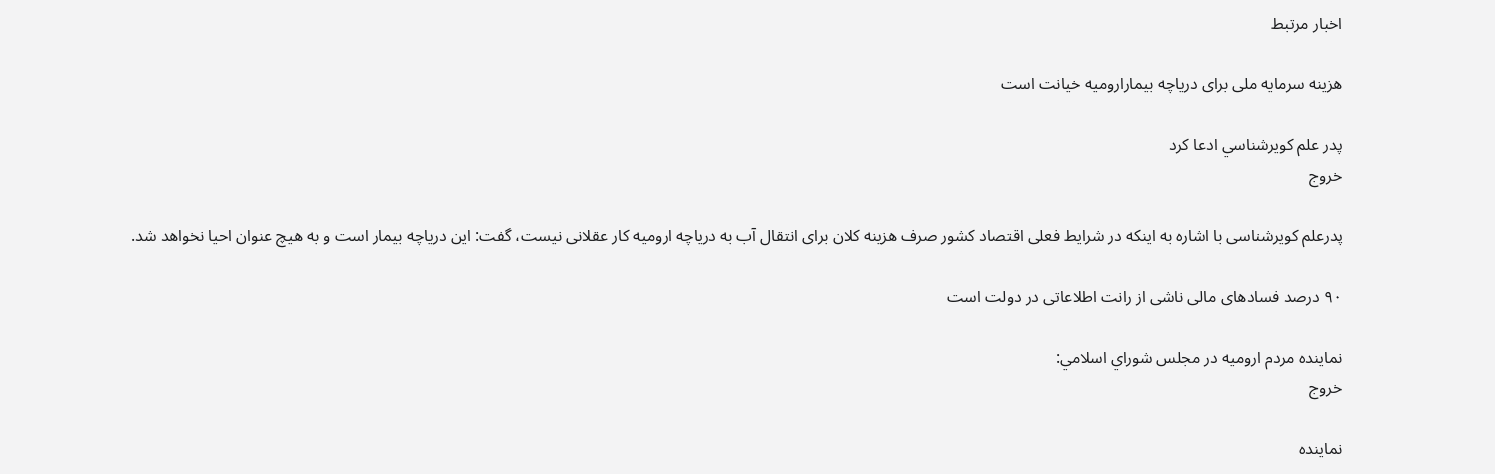اخبار مرتبط

هزینه سرمایه ملی برای دریاچه ‌بیمارارومیه خیانت است

پدر علم کويرشناسي ادعا كرد
خروج

پدرعلم کویرشناسی با اشاره به اینکه در شرایط فعلی اقتصاد کشور صرف هزینه کلان برای انتقال آب به دریاچه ارومیه کار عقلانی نیست، گفت: این دریاچه بیمار است و به هیچ عنوان احیا نخواهد شد.

۹۰ درصد فسادهای مالی ناشی از رانت اطلاعاتی در دولت است

نماينده مردم اروميه در مجلس شوراي اسلامي:
خروج

نماینده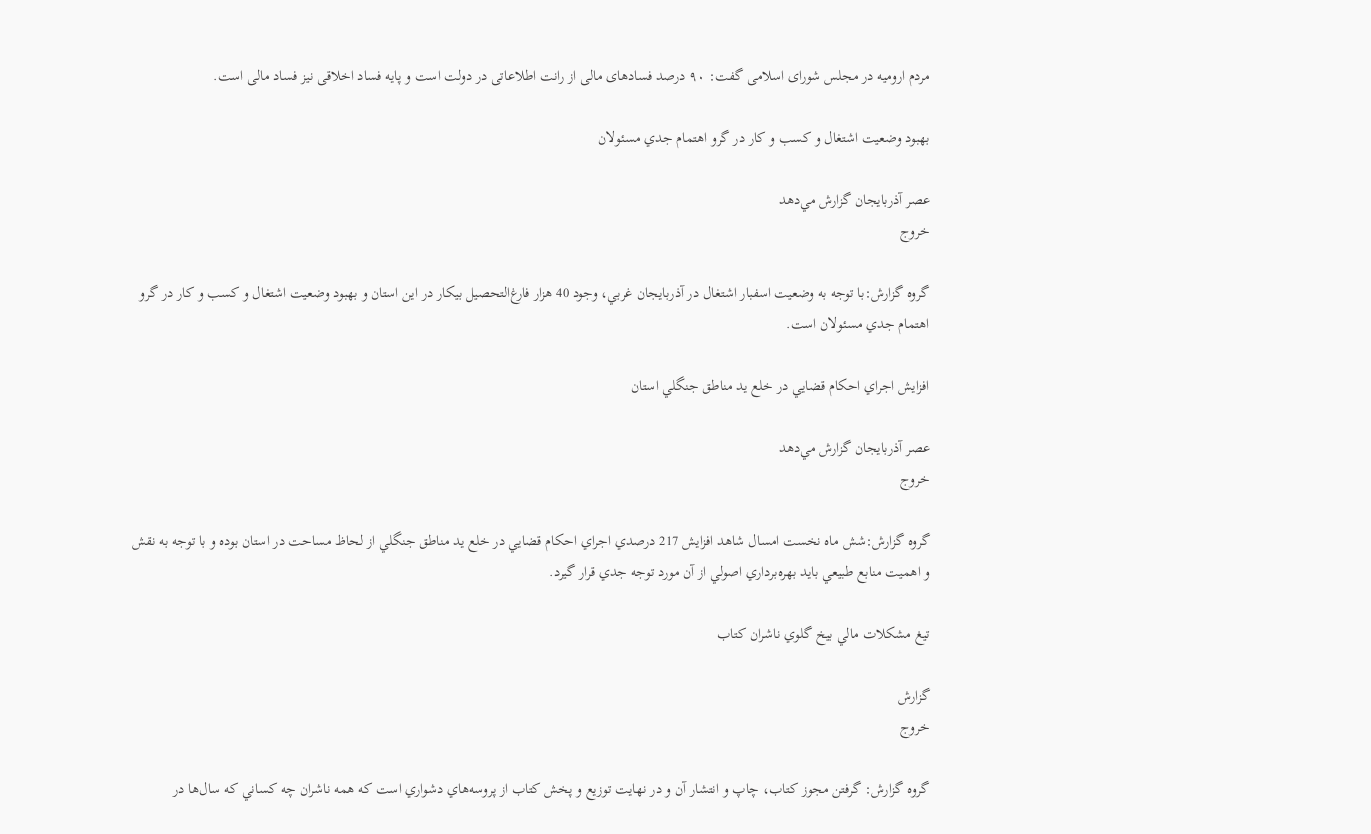مردم ارومیه در مجلس شورای اسلامی گفت: ۹۰ درصد فسادهای مالی از رانت اطلاعاتی در دولت است و پایه فساد اخلاقی نیز فساد مالی است.

بهبود وضعيت اشتغال و کسب و کار در گرو اهتمام جدي مسئولان

عصر آذربایجان گزارش مي‌دهد
خروج

گروه گزارش:با توجه به وضعيت اسفبار اشتغال در آذربايجان غربي، وجود 40 هزار فارغ‌التحصيل بيکار در اين استان و بهبود وضعيت اشتغال و کسب و کار در گرو اهتمام جدي مسئولان است.

افزايش اجراي احکام قضايي در خلع يد مناطق جنگلي استان

عصر آذربایجان گزارش مي‌دهد
خروج

گروه گزارش:شش ماه نخست امسال شاهد افزايش 217 درصدي اجراي احکام قضايي در خلع يد مناطق جنگلي از لحاظ مساحت در استان بوده و با توجه به نقش و اهميت منابع طبيعي بايد بهره‌برداري اصولي از آن مورد توجه جدي قرار گيرد.

تيغ مشکلات مالي بيخ‌ گلوي ناشران کتاب

گزارش
خروج

گروه گزارش: گرفتن مجوز کتاب، چاپ و انتشار آن و در ‌‌نهايت توزيع و پخش کتاب از پروسه‌هاي دشواري است که همه ناشران چه کساني که سال‌ها در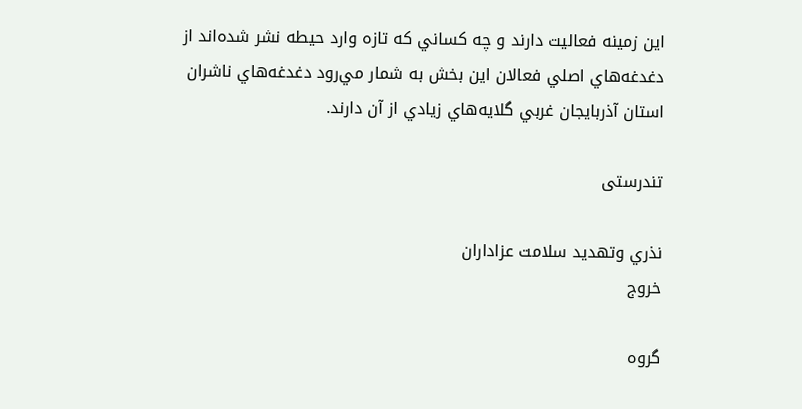اين زمينه فعاليت دارند و چه کساني که تازه وارد حيطه نشر شده‌اند از دغدغه‌هاي اصلي فعالان اين بخش به شمار مي‌رود دغدغه‌هاي ناشران استان آذربايجان غربي گلايه‌هاي زيادي از آن دارند.

تندرستی

نذري وتهديد سلامت عزاداران
خروج

گروه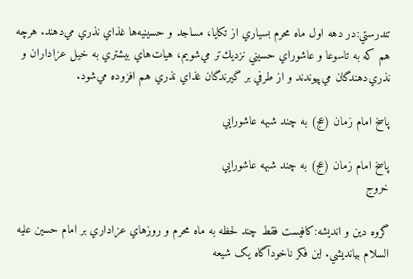تندرستي:در دهه اول ماه محرم بسياري از تكايا، مساجد و حسينيه‌ها غذاي نذري مي‌دهند. هرچه هم كه به تاسوعا و عاشوراي حسيني نزديك‌تر مي‌شويم، هيات‌هاي بيشتري به خيل عزاداران و نذري‌دهندگان مي‌پيوندند و از طرفي بر گيرندگان غذاي نذري هم افزوده مي‌شود.

پاسخ امام زمان (عج) به چند شبهه عاشورايي

پاسخ امام زمان (عج) به چند شبهه عاشورايي
خروج

گروه دين و انديشه:کافيست فقط چند لحظه به ماه محرم و روزهاي عزاداري بر امام حسين عليه السلام بيانديشي. اين فکر ناخودآگاه يک شيعه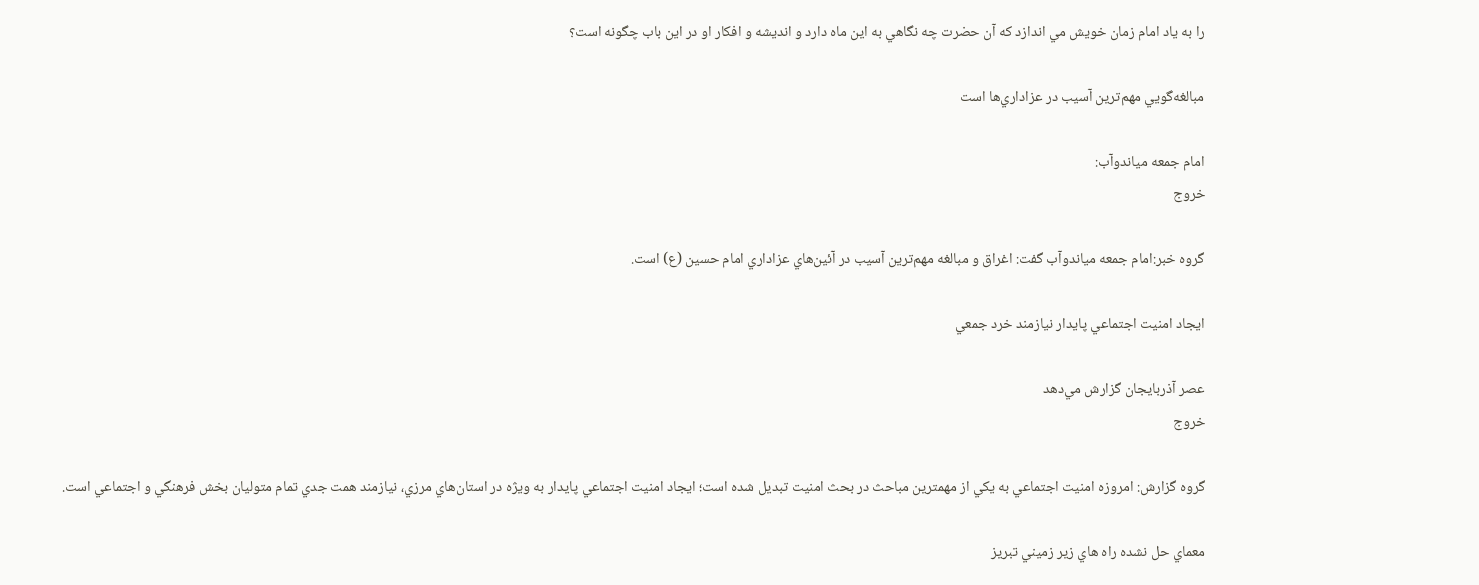را به ياد امام زمان خويش مي اندازد که آن حضرت چه نگاهي به اين ماه دارد و انديشه و افکار او در اين باب چگونه است؟

مبالغه‌گويي مهم‌ترين آسيب در عزاداري‌ها است

امام جمعه مياندوآب:
خروج

گروه خبر:امام جمعه مياندوآب گفت: اغراق و مبالغه مهم‌ترين آسيب در آئين‌‌هاي عزاداري امام حسين (ع) است.

ايجاد امنيت اجتماعي پايدار نيازمند خرد جمعي

عصر آذربايجان گزارش مي‌دهد
خروج

گروه گزارش: امروزه امنيت اجتماعي به يکي از مهمترين مباحث در بحث امنيت تبديل شده است؛ ايجاد امنيت اجتماعي پايدار به ويژه در استان‌هاي مرزي، نيازمند همت جدي تمام متوليان بخش فرهنگي و اجتماعي است.

معماي حل نشده راه هاي زير زميني تبريز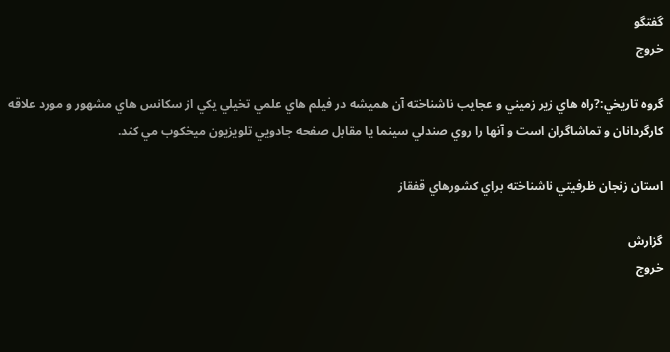گفتگو
خروج

گروه تاريخي:?راه هاي زير زميني و عجايب ناشناخته آن هميشه در فيلم هاي علمي تخيلي يکي از سکانس هاي مشهور و مورد علاقه کارگردانان و تماشاگران است و آنها را روي صندلي سينما يا مقابل صفحه جادويي تلويزيون ميخکوب مي کند.

استان زنجان ظرفيتي ناشناخته براي کشورهاي قفقاز

گزارش
خروج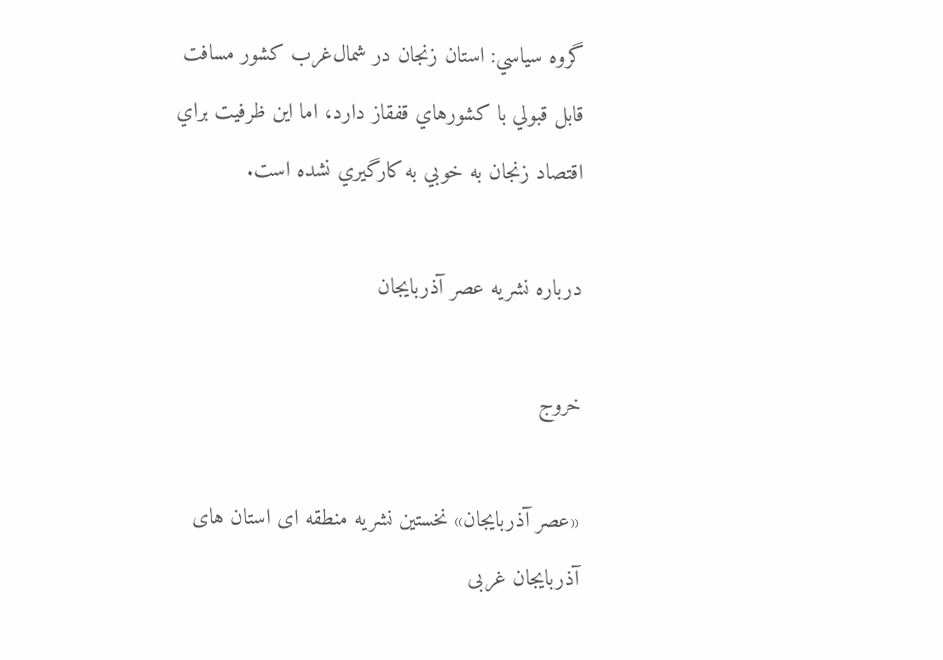گروه سياسي: استان زنجان در شمال‌غرب کشور مسافت قابل قبولي با کشورهاي قفقاز دارد، اما اين ظرفيت براي اقتصاد زنجان به خوبي به کارگيري نشده است.

درباره نشریه عصر آذربایجان

خروج

«عصر آذربایجان» نخستین نشریه منطقه ای استان های آذربایجان غربی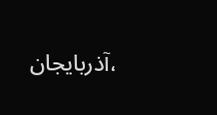،آذربایجان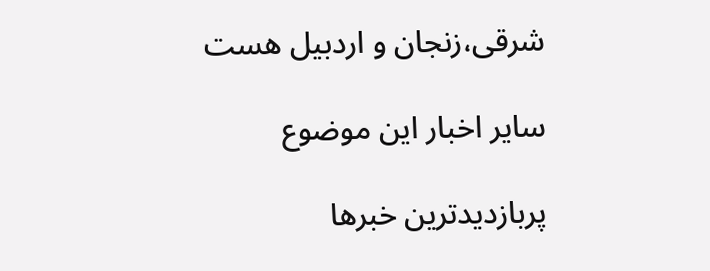شرقی،زنجان و اردبیل هست

سایر اخبار این موضوع

پربازدیدترین خبرها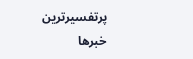پرتفسیرترین خبرها